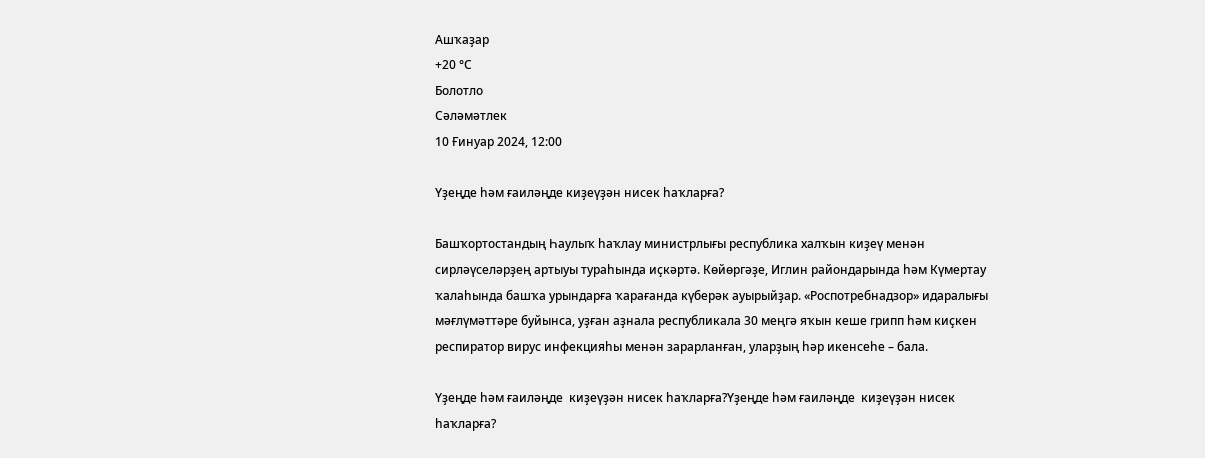Ашҡаҙар
+20 °С
Болотло
Сәләмәтлек
10 Ғинуар 2024, 12:00

Үҙеңде һәм ғаиләңде киҙеүҙән нисек һаҡларға?

Башҡортостандың Һаулыҡ һаҡлау министрлығы республика халҡын киҙеү менән сирләүселәрҙең артыуы тураһында иҫкәртә. Көйөргәҙе, Иглин райондарында һәм Күмертау ҡалаһында башҡа урындарға ҡарағанда күберәк ауырыйҙар. «Роспотребнадзор» идаралығы мәғлүмәттәре буйынса, уҙған аҙнала республикала 30 меңгә яҡын кеше грипп һәм киҫкен респиратор вирус инфекцияһы менән зарарланған, уларҙың һәр икенсеһе – бала.

Үҙеңде һәм ғаиләңде  киҙеүҙән нисек һаҡларға?Үҙеңде һәм ғаиләңде  киҙеүҙән нисек һаҡларға?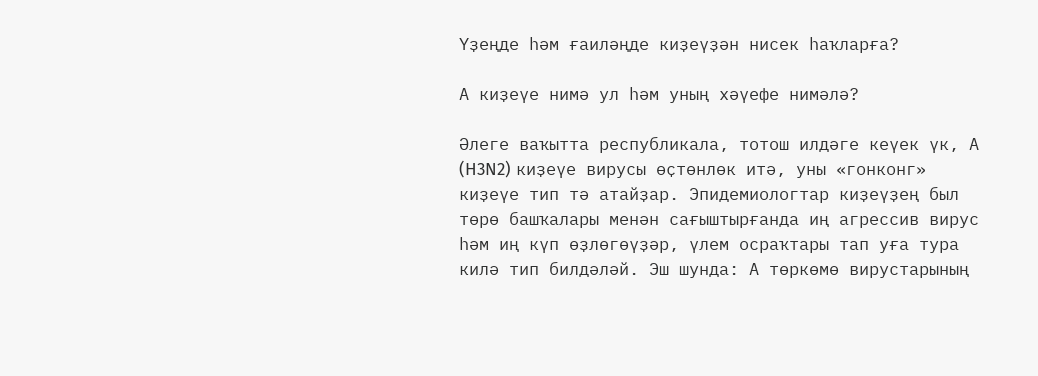Үҙеңде һәм ғаиләңде киҙеүҙән нисек һаҡларға?

А киҙеүе нимә ул һәм уның хәүефе нимәлә?

Әлеге ваҡытта республикала, тотош илдәге кеүек үк, А (H3N2) киҙеүе вирусы өҫтөнлөк итә, уны «гонконг» киҙеүе тип тә атайҙар. Эпидемиологтар киҙеүҙең был төрө башҡалары менән сағыштырғанда иң агрессив вирус һәм иң күп өҙлөгөүҙәр, үлем осраҡтары тап уға тура килә тип билдәләй. Эш шунда: А төркөмө вирустарының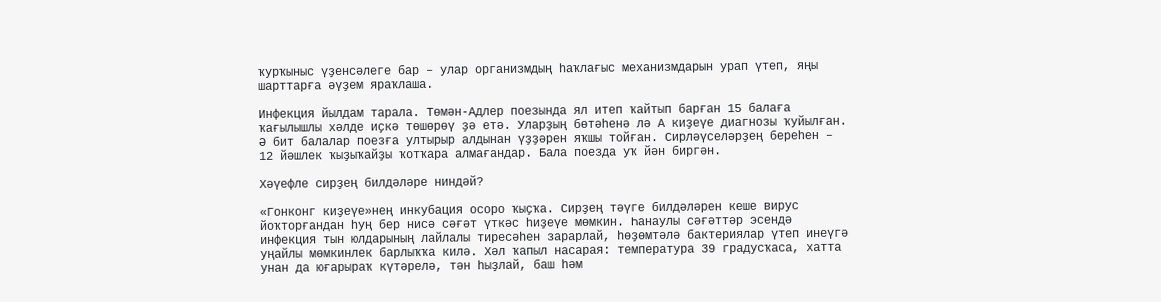ҡурҡыныс үҙенсәлеге бар – улар организмдың һаҡлағыс механизмдарын урап үтеп, яңы шарттарға әүҙем яраҡлаша.

Инфекция йылдам тарала. Төмән-Адлер поезында ял итеп ҡайтып барған 15 балаға ҡағылышлы хәлде иҫкә төшөрөү ҙә етә. Уларҙың бөтәһенә лә А киҙеүе диагнозы ҡуйылған. Ә бит балалар поезға ултырыр алдынан үҙҙәрен яҡшы тойған. Сирләүселәрҙең береһен – 12 йәшлек ҡыҙыҡайҙы ҡотҡара алмағандар. Бала поезда уҡ йән биргән.

Хәүефле сирҙең билдәләре ниндәй?

«Гонконг киҙеүе»нең инкубация осоро ҡыҫҡа. Сирҙең тәүге билдәләрен кеше вирус йоҡторғандан һуң бер нисә сәғәт үткәс һиҙеүе мөмкин. Һанаулы сәғәттәр эсендә инфекция тын юлдарының лайлалы тиресәһен зарарлай, һөҙөмтәлә бактериялар үтеп инеүгә уңайлы мөмкинлек барлыҡҡа килә. Хәл ҡапыл насарая: температура 39 градусҡаса, хатта унан да юғарыраҡ күтәрелә, тән һыҙлай, баш һәм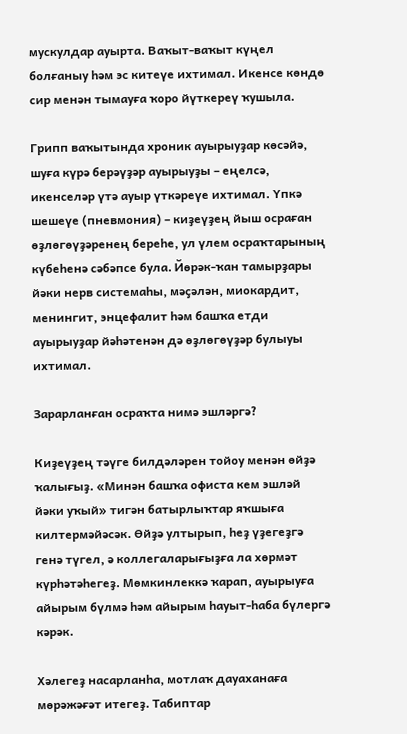мускулдар ауырта. Ваҡыт-ваҡыт күңел болғаныу һәм эс китеүе ихтимал. Икенсе көндө сир менән тымауға ҡоро йүткереү ҡушыла.

Грипп ваҡытында хроник ауырыуҙар көсәйә, шуға күрә берәүҙәр ауырыуҙы – еңелсә, икенселәр үтә ауыр үткәреүе ихтимал. Үпкә шешеүе (пневмония) – киҙеүҙең йыш осраған өҙлөгөүҙәренең береһе, ул үлем осраҡтарының күбеһенә сәбәпсе була. Йөрәк-ҡан тамырҙары йәки нерв системаһы, мәҫәлән, миокардит, менингит, энцефалит һәм башҡа етди ауырыуҙар йәһәтенән дә өҙлөгөүҙәр булыуы ихтимал.

Зарарланған осраҡта нимә эшләргә?

Киҙеүҙең тәүге билдәләрен тойоу менән өйҙә ҡалығыҙ. «Минән башҡа офиста кем эшләй йәки уҡый» тигән батырлыҡтар яҡшыға килтермәйәсәк. Өйҙә ултырып, һеҙ үҙегеҙгә генә түгел, ә коллегаларығыҙға ла хөрмәт күрһәтәһегеҙ. Мөмкинлеккә ҡарап, ауырыуға айырым бүлмә һәм айырым һауыт-һаба бүлергә кәрәк.

Хәлегеҙ насарланһа, мотлаҡ дауаханаға мөрәжәғәт итегеҙ. Табиптар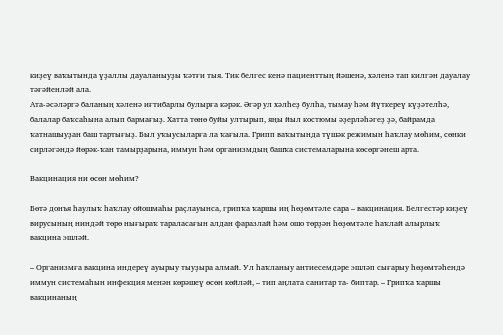киҙеү ваҡытында үҙаллы дауаланыуҙы ҡәтғи тыя. Тик белгес кенә пациенттың йәшенә, хәленә тап килгән дауалау тәғәйенләй ала.
Ата-әсәләргә баланың хәленә иғтибарлы булырға кәрәк. Әгәр ул хәлһеҙ булһа, тымау һәм йүткереү күҙәтелһә, балалар баҡсаһына алып бармағыҙ. Хатта төнө буйы ултырып, яңы йыл костюмы әҙерләһәгеҙ ҙә, байрамда ҡатнашыуҙан баш тартығыҙ. Был уҡыусыларға ла ҡағыла. Грипп ваҡытында түшәк режимын һаҡлау мөһим, сөнки сирләгәндә йөрәк-ҡан тамырҙарына, иммун һәм организмдың башҡа системаларына көсөргәнеш арта.

Вакцинация ни өсөн мөһим?

Бөтә донъя һаулыҡ һаҡлау ойошмаһы раҫлауынса, грипҡа ҡаршы иң һөҙөмтәле сара – вакцинация. Белгестәр киҙеү вирусының ниндәй төрө нығыраҡ тараласағын алдан фаразлай һәм ошо төрҙән һөҙөмтәле һаҡлай алырлыҡ вакцина эшләй.

– Организмға вакцина индереү ауырыу тыуҙыра алмай. Ул һаҡланыу антиесемдәре эшләп сығарыу һөҙөмтәһендә иммун системаһын инфекция менән көрәшеү өсөн көйләй, – тип аңлата санитар та- биптар. – Грипҡа ҡаршы вакцинаның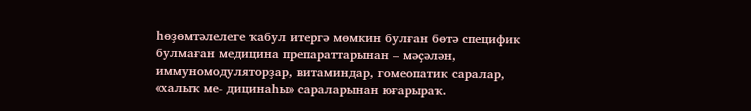һөҙөмтәлелеге ҡабул итергә мөмкин булған бөтә специфик булмаған медицина препараттарынан – мәҫәлән, иммуномодуляторҙар, витаминдар, гомеопатик саралар, «халыҡ ме- дицинаһы» сараларынан юғарыраҡ.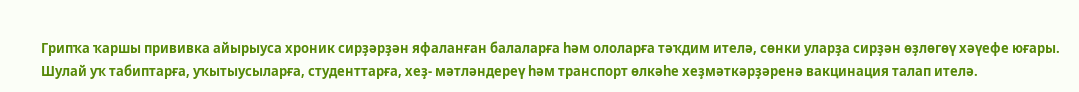Грипҡа ҡаршы прививка айырыуса хроник сирҙәрҙән яфаланған балаларға һәм ололарға тәҡдим ителә, сөнки уларҙа сирҙән өҙлөгөү хәүефе юғары. Шулай уҡ табиптарға, уҡытыусыларға, студенттарға, хеҙ- мәтләндереү һәм транспорт өлкәһе хеҙмәткәрҙәренә вакцинация талап ителә.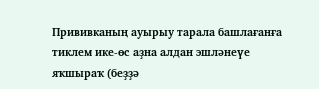Прививканың ауырыу тарала башлағанға тиклем ике-өс аҙна алдан эшләнеүе яҡшыраҡ (беҙҙә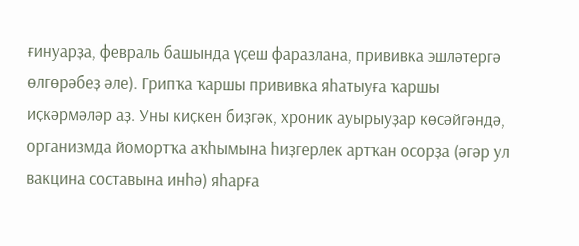ғинуарҙа, февраль башында үҫеш фаразлана, прививка эшләтергә өлгөрәбеҙ әле). Грипҡа ҡаршы прививка яһатыуға ҡаршы иҫкәрмәләр аҙ. Уны киҫкен биҙгәк, хроник ауырыуҙар көсәйгәндә, организмда йомортҡа аҡһымына һиҙгерлек артҡан осорҙа (әгәр ул вакцина составына инһә) яһарға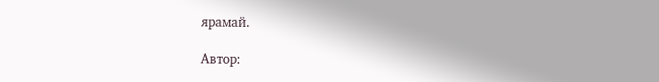ярамай.

Автор: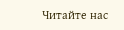Читайте нас